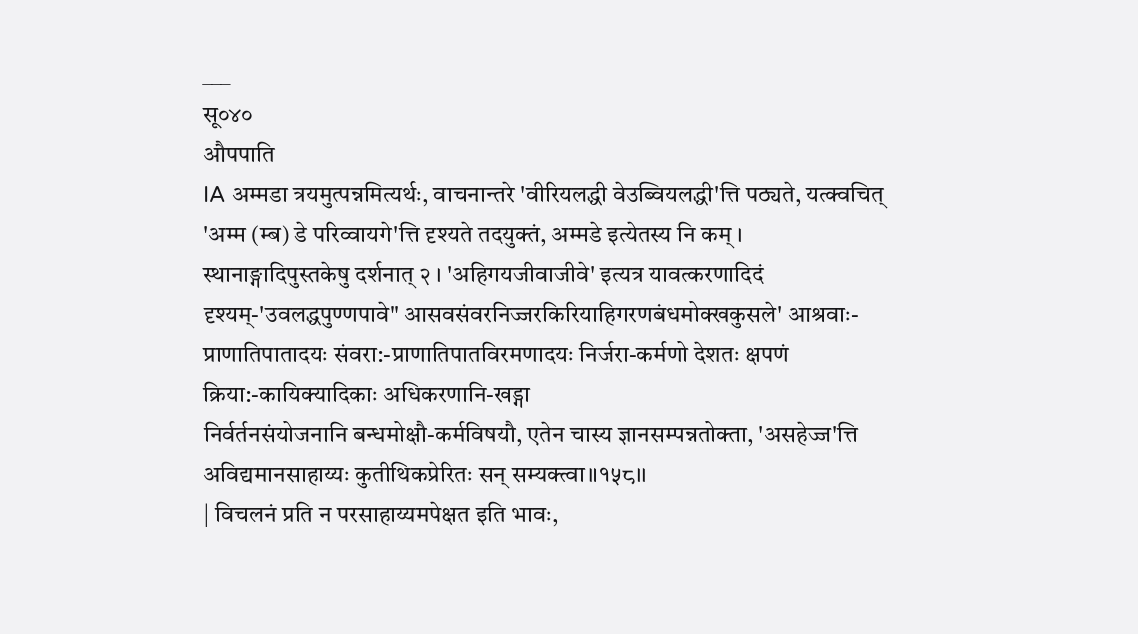___
सू०४०
औपपाति
IA अम्मडा त्रयमुत्पन्नमित्यर्थः, वाचनान्तरे 'वीरियलद्धी वेउब्वियलद्धी'त्ति पठ्यते, यत्क्वचित् 'अम्म (म्ब) डे परिव्वायगे'त्ति दृश्यते तदयुक्तं, अम्मडे इत्येतस्य नि कम् ।
स्थानाङ्गादिपुस्तकेषु दर्शनात् २ । 'अहिगयजीवाजीवे' इत्यत्र यावत्करणादिदं दृश्यम्-'उवलद्धपुण्णपावे" आसवसंवरनिज्जरकिरियाहिगरणबंधमोक्खकुसले' आश्रवाः-प्राणातिपातादयः संवरा:-प्राणातिपातविरमणादयः निर्जरा-कर्मणो देशतः क्षपणं क्रिया:-कायिक्यादिकाः अधिकरणानि-खड्गा
निर्वर्तनसंयोजनानि बन्धमोक्षौ-कर्मविषयौ, एतेन चास्य ज्ञानसम्पन्नतोक्ता, 'असहेज्ज'त्ति अविद्यमानसाहाय्यः कुतीथिकप्रेरितः सन् सम्यक्त्वा॥१५८।।
| विचलनं प्रति न परसाहाय्यमपेक्षत इति भावः,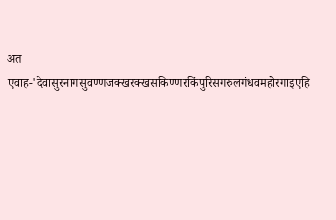अत एवाह-'देवासुरनागसुवण्णजक्खरक्खसकिण्णरकिंपुरिसगरुलगंधवमहोरगाइएहि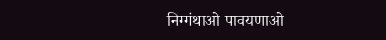निग्गंथाओ पावयणाओ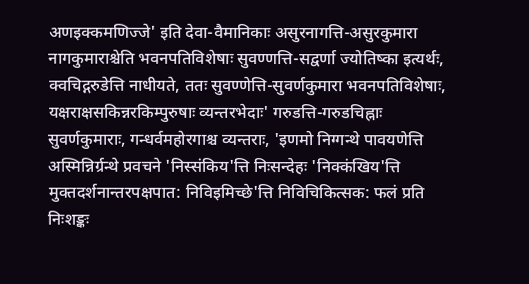अणइक्कमणिज्जे' इति देवा-वैमानिकाः असुरनागत्ति-असुरकुमारा नागकुमाराश्चेति भवनपतिविशेषाः सुवण्णत्ति-सद्वर्णा ज्योतिष्का इत्यर्थः, क्वचिद्गरुडेत्ति नाधीयते, ततः सुवण्णेत्ति-सुवर्णकुमारा भवनपतिविशेषाः, यक्षराक्षसकिन्नरकिम्पुरुषाः व्यन्तरभेदाः' गरुडत्ति-गरुडचिह्नाः सुवर्णकुमाराः, गन्धर्वमहोरगाश्च व्यन्तराः, 'इणमो निग्गन्थे पावयणेत्ति अस्मिन्निर्ग्रन्थे प्रवचने 'निस्संकिय'त्ति निःसन्देहः 'निक्कंखिय'त्ति मुक्तदर्शनान्तरपक्षपात: निविइमिच्छे'त्ति निविचिकित्सक: फलं प्रति निःशङ्कः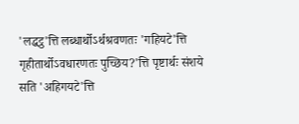'लद्धट्ठ'त्ति लब्धार्थोऽर्थश्रवणतः 'गहियटे'त्ति गृहीतार्थोऽवधारणतः पुच्छिय?'त्ति पृष्टार्थः संशये सति 'अहिगयटे'त्ति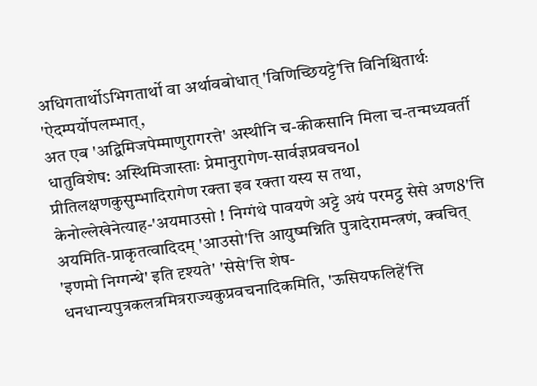अधिगतार्थोऽभिगतार्थो वा अर्थावबोधात् 'विणिच्छियट्टे'त्ति विनिश्चितार्थः 'ऐदम्पर्योपलम्भात्,
अत एब 'अद्विमिजपेम्माणुरागरत्ते' अस्थीनि च-कीकसानि मिला च-तन्मध्यवर्ती धातुविशेष: अस्थिमिजास्ताः प्रेमानुरागेण-सार्वज्ञप्रवचनol प्रीतिलक्षणकुसुम्भादिरागेण रक्ता इव रक्ता यस्य स तथा, केनोल्लेखेनेत्याह-'अयमाउसो ! निग्गंथे पावयणे अट्टे अयं परमट्ठ सेसे अण8'त्ति
अयमिति-प्राकृतत्वादिदम् 'आउसो'त्ति आयुष्मन्निति पुत्रादेरामन्त्रणं, क्वचित् 'इणमो निग्गन्थे' इति दृश्यते' 'सेसे'त्ति शेष-धनधान्यपुत्रकलत्रमित्रराज्यकुप्रवचनादिकमिति, 'ऊसियफलिहें'त्ति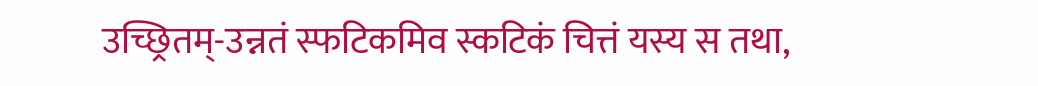उच्छ्रितम्-उन्नतं स्फटिकमिव स्कटिकं चित्तं यस्य स तथा,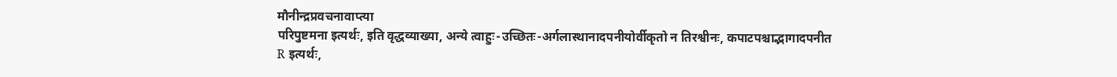मौनीन्द्रप्रवचनावाप्त्या
परिपुष्टमना इत्यर्थः, इति वृद्धव्याख्या, अन्ये त्वाहुः-उच्छितः-अर्गलास्थानादपनीयोर्वीकृतो न तिरश्वीनः, कपाटपश्चाद्भागादपनीत R इत्यर्थः,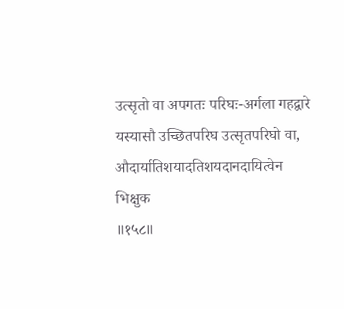उत्सृतो वा अपगतः परिघः-अर्गला गहद्वारे यस्यासौ उच्छितपरिघ उत्सृतपरिघो वा, औदार्यातिशयादतिशयदानदायित्वेन भिक्षुक
॥१५८॥